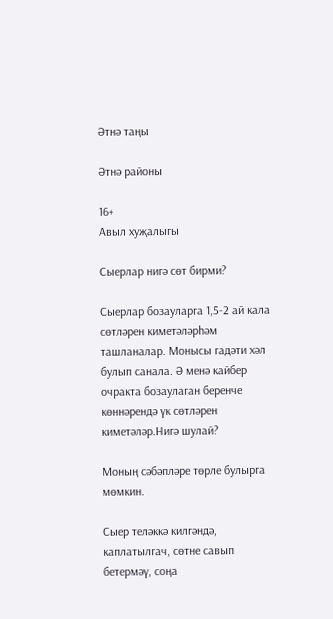Әтнә таңы

Әтнә районы

16+
Авыл хуҗалыгы

Сыерлар нигә сөт бирми?

Сыерлар бозауларга 1,5-2 ай кала сөтләрен киметәләрһәм ташланалар. Монысы гадәти хәл булып санала. Ә менә кайбер очракта бозаулаган беренче көннәрендә үк сөтләрен киметәләр.Нигә шулай?

Моның сәбәпләре төрле булырга мөмкин.

Сыер теләккә килгәндә,  каплатылгач, сөтне савып бетермәү, соңа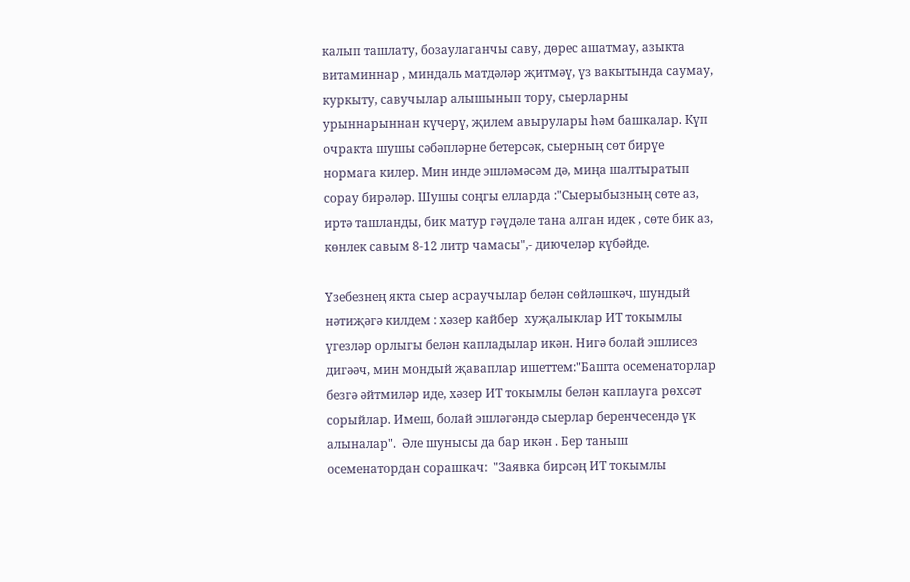калып ташлату, бозаулаганчы саву, дөрес ашатмау, азыкта витаминнар , миндаль матдәләр җитмәү, үз вакытында саумау, куркыту, савучылар алышынып тору, сыерларны урыннарыннан күчерү, җилем авырулары һәм башкалар. Күп очракта шушы сәбәпләрне бетерсәк, сыерның сөт бирүе нормага килер. Мин инде эшләмәсәм дә, миңа шалтыратып сорау бирәләр. Шушы соңгы елларда :"Сыерыбызның сөте аз, иртә ташланды, бик матур гәүдәле тана алган идек , сөте бик аз, көнлек савым 8-12 литр чамасы",- диючеләр күбәйде.

Үзебезнең якта сыер асраучылар белән сөйләшкәч, шундый нәтиҗәгә килдем : хәзер кайбер  хуҗалыклар ИТ токымлы үгезләр орлыгы белән капладылар икән. Нигә болай эшлисез дигәәч, мин мондый җаваплар ишеттем:"Башта осеменаторлар безгә әйтмиләр иде, хәзер ИТ токымлы белән каплауга рөхсәт сорыйлар. Имеш, болай эшләгәндә сыерлар беренчесендә үк алыналар".  Әле шунысы да бар икән . Бер таныш осеменатордан сорашкач:  "Заявка бирсәң ИТ токымлы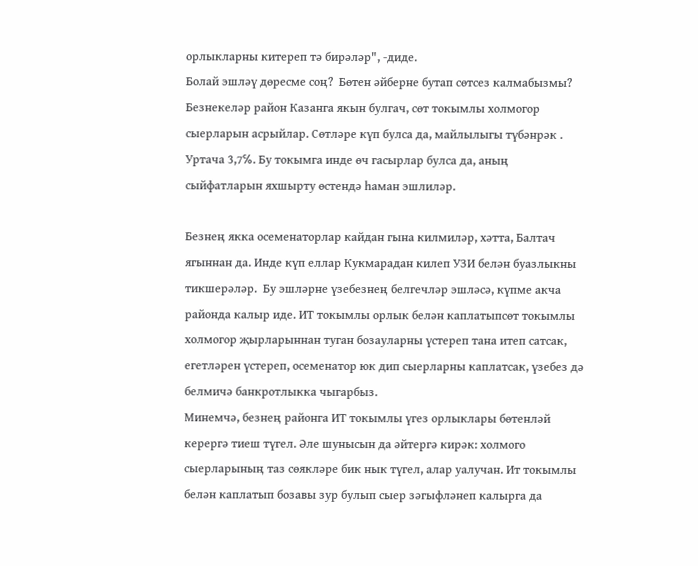орлыкларны китереп тә бирәләр", -диде.
Болай эшләү дөресме соң?  Бөтен әйберне бутап сөтсез калмабызмы? Безнекеләр район Казанга якын булгач, сөт токымлы холмогор сыерларын асрыйлар. Сөтләре күп булса да, майлылыгы түбәнрәк . Уртача 3,7℅. Бу токымга инде өч гасырлар булса да, аның сыйфатларын яхшырту өстендә һаман эшлиләр.

Безнең якка осеменаторлар кайдан гына килмиләр, хәтта, Балтач ягыннан да. Инде күп еллар Кукмарадан килеп УЗИ белән буазлыкны тикшерәләр.  Бу эшләрне үзебезнең белгечләр эшләсә, күпме акча районда калыр иде. ИТ токымлы орлык белән каплатыпсөт токымлы холмогор җырларыннан туган бозауларны үстереп тана итеп сатсак, егетләрен үстереп, осеменатор юк дип сыерларны каплатсак, үзебез дә белмичә банкротлыкка чыгарбыз.
Минемчә, безнең районга ИТ токымлы үгез орлыклары бөтенләй керергә тиеш түгел. Әле шунысын да әйтергә кирәк: холмого сыерларының таз сөякләре бик нык түгел, алар уалучан. Ит токымлы белән каплатып бозавы зур булып сыер зәгыфләнеп калырга да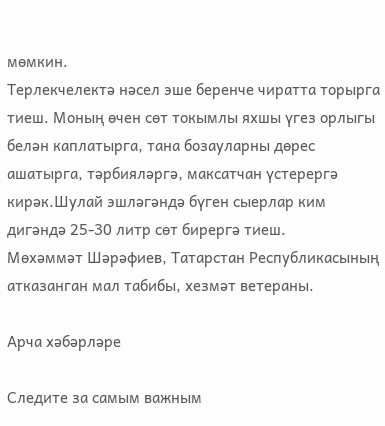мөмкин.
Терлекчелектә нәсел эше беренче чиратта торырга тиеш. Моның өчен сөт токымлы яхшы үгез орлыгы белән каплатырга, тана бозауларны дөрес ашатырга, тәрбияләргә, максатчан үстерергә кирәк.Шулай эшләгәндә бүген сыерлар ким дигәндә 25-30 литр сөт бирергә тиеш.
Мөхәммәт Шәрәфиев, Татарстан Республикасының атказанган мал табибы, хезмәт ветераны.

Арча хәбәрләре

Следите за самым важным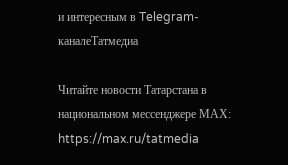и интересным в Telegram-каналеТатмедиа

Читайте новости Татарстана в национальном мессенджере MАХ: https://max.ru/tatmedia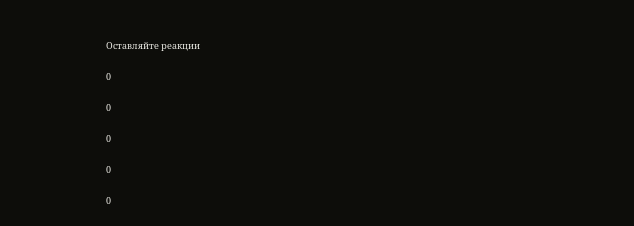Оставляйте реакции

0

0

0

0

0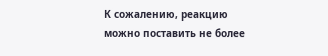К сожалению, реакцию можно поставить не более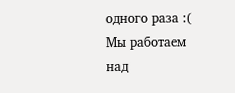одного раза :(
Мы работаем над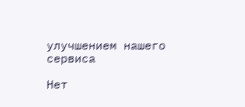улучшением нашего сервиса

Нет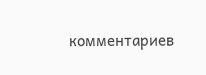комментариев